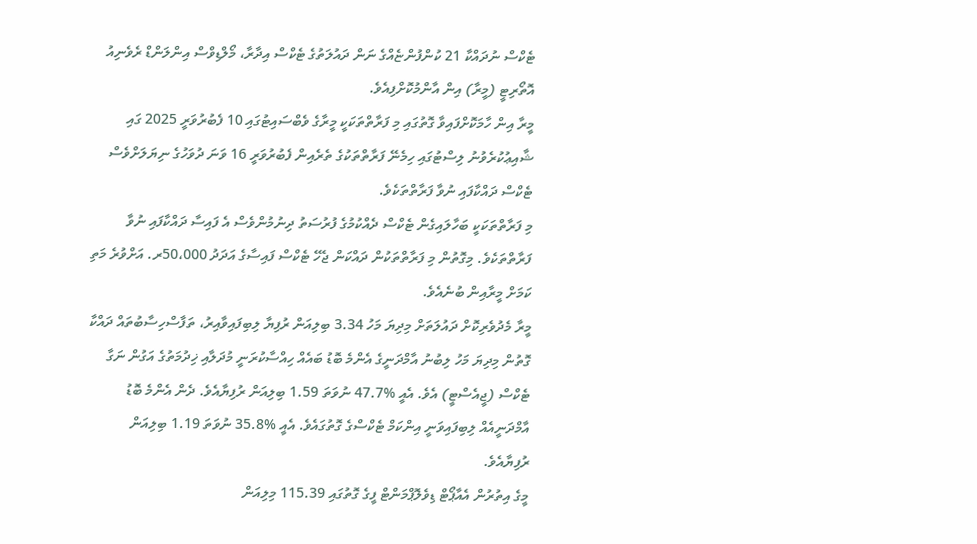ޓެކްސް ނުދައްކާ 21 ކުންފުންޏެއްގެ ނަން ދައުލަތުގެ ޓެކްސް އިދާރާ، މޯލްޑިވްސް އިންލަންޑް ރެވެނިއު އޮތޯރިޓީ (މީރާ) އިން އާންމުކޮށްފިއެވެ.
މީރާ އިން ހާމަކޮށްފައިވާ ގޮތުގައި މި ފަރާތްތަކަކީ މީރާގެ ވެބްސައިޓުގައި 10 ފެބުރުވަރީ 2025 ގައި ޝާއިޢުކުރެވުނު ލިސްޓުގައި ހިމެނޭ ފަރާތްތަކުގެ ތެރެއިން ފެބުރުވަރީ 16 ވަނަ ދުވަހުގެ ނިޔަލަށްވެސް ޓެކްސް ދައްކާފައި ނުވާ ފަރާތްތަކެވެ.
މި ފަރާތްތަކަކީ ބަހާލައިގެން ޓެކްސް ދެއްކުމުގެ ފުރުސަތު ދިނުމުންވެސް އެ ފައިސާ ދައްކާފައި ނުވާ ފަރާތްތަކެވެ. މިގޮތުން މި ފަރާތްތަކުން ދައްކަން ޖެހޭ ޓެކްސް ފައިސާގެ އަދަދު 50،000ރ. އަށްވުރެ މަތި ކަމަށް މީރާއިން ބުނެއެވެ.
މީރާ މެދުވެރިކޮށް ދައުލަތަށް މިދިޔަ މަހު 3.34 ބިލިއަން ރުފިޔާ ލިބިފައިވާއިރު، ތަފާސްހިސާބުތައް ދައްކާ ގޮތުން މިދިޔަ މަހު ލިބުނު އާމްދަނީގެ އެންމެ ބޮޑު ބައެއް ހިއްސާކުރަނީ މުދަލާއި ޚިދުމަތުގެ އަގުން ނަގާ ޓެކްސް (ޖީއެސްޓީ) އެވެ. އެއީ %47.7 ނުވަތަ 1.59 ބިލިއަން ރުފިޔާއެވެ. ދެން އެންމެ ބޮޑު އާމްދަނީއެއް ލިބިފައިވަނީ އިންކަމް ޓެކްސްގެ ގޮތުގައެވެ. އެއީ %35.8 ނުވަތަ 1.19 ބިލިއަން ރުފިޔާއެވެ.
މީގެ އިތުރުން އެއާޕޯޓް ޑިވެލޮޕްމަންޓް ފީގެ ގޮތުގައި 115.39 މިލިއަން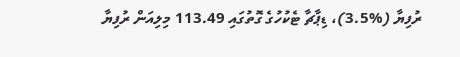ރުފިޔާ (%3.5)، ޑިޕާޗާ ޓެކުހުގެ ގޮތުގައި 113.49 މިލިއަން ރުފިޔާ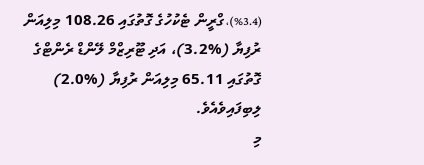(%3.4)، ގްރީން ޓެކުހުގެ ގޮތުގައި 108.26 މިލިއަން ރުފިޔާ (%3.2)، އަދި ޓޫރިޒްމް ލޭންޑް ރެންޓްގެ ގޮތުގައި 65.11 މިލިއަން ރުފިޔާ (%2.0) ލިބިފައިވެއެވެ.
މި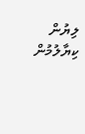ލިޔުން ކިޔާލުމުން